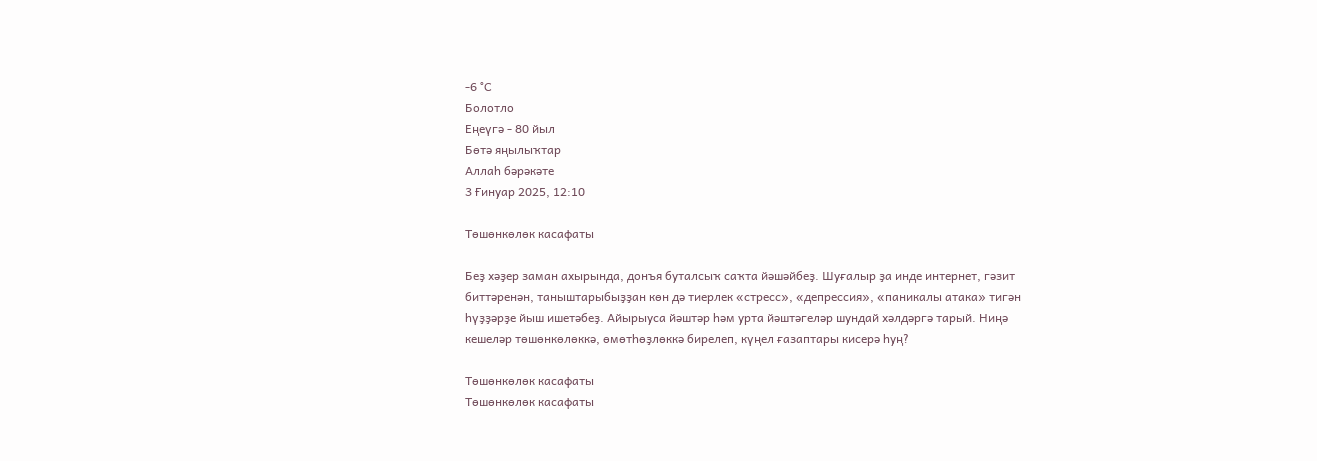-6 °С
Болотло
Еңеүгә - 80 йыл
Бөтә яңылыҡтар
Аллаһ бәрәкәте
3 Ғинуар 2025, 12:10

Төшөнкөлөк касафаты

Беҙ хәҙер заман ахырында, донъя буталсыҡ саҡта йәшәйбеҙ. Шуғалыр ҙа инде интернет, гәзит биттәренән, таныштарыбыҙҙан көн дә тиерлек «стресс», «депрессия», «паникалы атака» тигән һүҙҙәрҙе йыш ишетәбеҙ. Айырыуса йәштәр һәм урта йәштәгеләр шундай хәлдәргә тарый. Ниңә кешеләр төшөнкөлөккә, өмөтһөҙлөккә бирелеп, күңел ғазаптары кисерә һуң?

Төшөнкөлөк касафаты
Төшөнкөлөк касафаты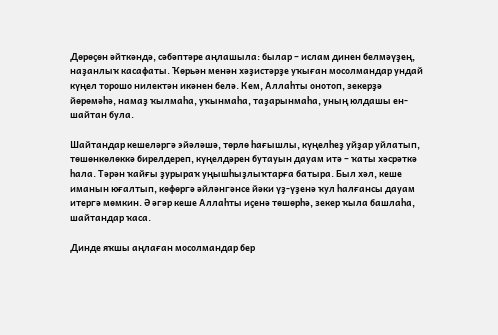Дөрөҫөн әйткәндә, сәбәптәре аңлашыла: былар – ислам динен белмәүҙең, наҙанлыҡ касафаты. Ҡөрьән менән хәҙистәрҙе уҡыған мосолмандар ундай күңел торошо нилектән икәнен белә. Кем, Аллаһты онотоп, зекерҙә йөрөмәһә, намаҙ ҡылмаһа, уҡынмаһа, таҙарынмаһа, уның юлдашы ен-шайтан була.

Шайтандар кешеләргә эйәләшә, төрлө һағышлы, күңелһеҙ уйҙар уйлатып, төшөнкөлөккә бирелдереп, күңелдәрен бутауын дауам итә – ҡаты хәсрәткә һала. Тәрән ҡайғы ҙурыраҡ уңышһыҙлыҡтарға батыра. Был хәл, кеше иманын юғалтып, көфөргә әйләнгәнсе йәки үҙ-үҙенә ҡул һалғансы дауам итергә мөмкин. Ә әгәр кеше Аллаһты иҫенә төшөрһә, зекер ҡыла башлаһа, шайтандар ҡаса.

Динде яҡшы аңлаған мосолмандар бер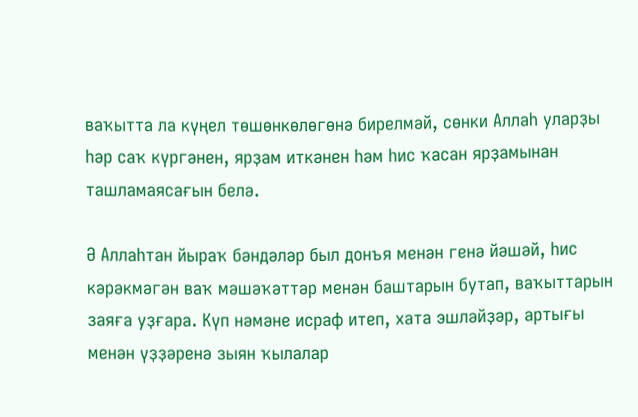ваҡытта ла күңел төшөнкөлөгөнә бирелмәй, сөнки Аллаһ уларҙы һәр саҡ күргәнен, ярҙам иткәнен һәм һис ҡасан ярҙамынан ташламаясағын белә.

Ә Аллаһтан йыраҡ бәндәләр был донъя менән генә йәшәй, һис кәрәкмәгән ваҡ мәшәҡәттәр менән баштарын бутап, ваҡыттарын заяға уҙғара. Күп нәмәне исраф итеп, хата эшләйҙәр, артығы менән үҙҙәренә зыян ҡылалар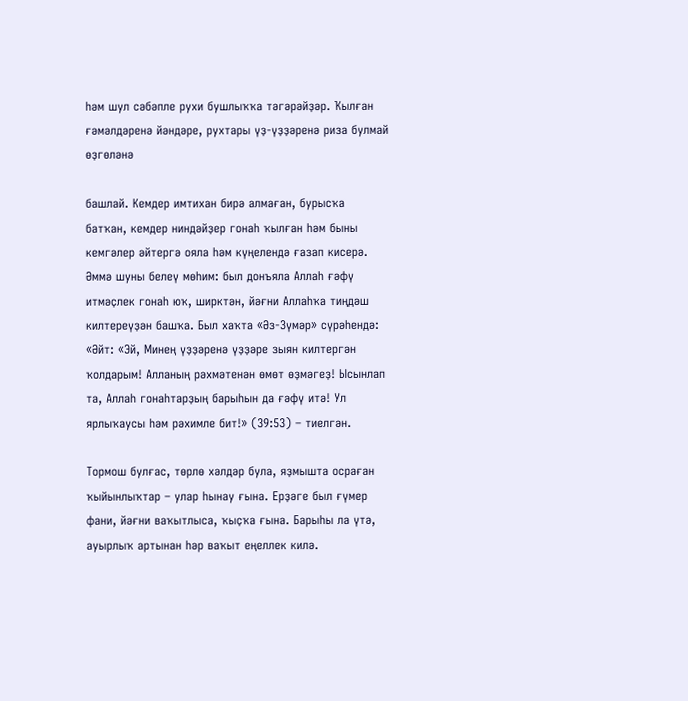һәм шул сәбәпле рухи бушлыҡҡа тәгәрәйҙәр. Ҡылған ғәмәлдәренә йәндәре, рухтары үҙ-үҙҙәренә риза булмай өҙгөләнә

башлай. Кемдер имтихан бирә алмаған, бурысҡа батҡан, кемдер ниндәйҙер гонаһ ҡылған һәм быны кемгәлер әйтергә ояла һәм күңелендә ғазап кисерә. Әммә шуны белеү мөһим: был донъяла Аллаһ ғәфү итмәҫлек гонаһ юҡ, ширктән, йәғни Аллаһҡа тиңдәш килтереүҙән башҡа. Был хаҡта «Әз-Зүмәр» сүрәһендә: «Әйт: «Эй, Минең үҙҙәренә үҙҙәре зыян килтергән ҡолдарым! Алланың рәхмәтенән өмөт өҙмәгеҙ! Ысынлап та, Аллаһ гонаһтарҙың барыһын да ғәфү итә! Ул ярлыҡаусы һәм рәхимле бит!» (39:53) – тиелгән.

Тормош булғас, төрлө хәлдәр була, яҙмышта осраған ҡыйынлыҡтар – улар һынау ғына. Ерҙәге был ғүмер фани, йәғни ваҡытлыса, ҡыҫҡа ғына. Барыһы ла үтә, ауырлыҡ артынан һәр ваҡыт еңеллек килә.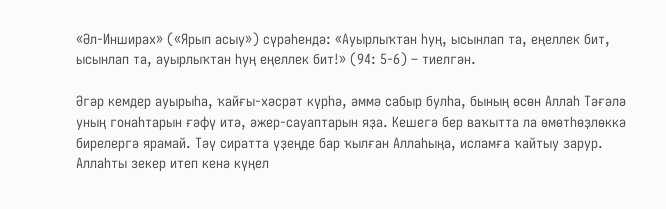«Әл-Инширах» («Ярып асыу») сүрәһендә: «Ауырлыҡтан һуң, ысынлап та, еңеллек бит, ысынлап та, ауырлыҡтан һуң еңеллек бит!» (94: 5-6) – тиелгән.

Әгәр кемдер ауырыһа, ҡайғы-хәсрәт күрһә, әммә сабыр булһа, бының өсөн Аллаһ Тәғәлә уның гонаһтарын ғәфү итә, әжер-сауаптарын яҙа. Кешегә бер ваҡытта ла өмөтһөҙлөккә бирелергә ярамай. Тәү сиратта үҙеңде бар ҡылған Аллаһыңа, исламға ҡайтыу зарур. Аллаһты зекер итеп кенә күңел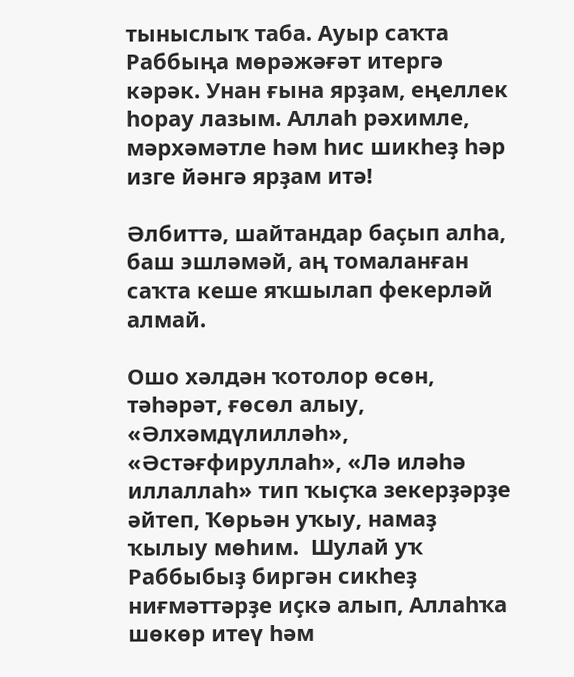тыныслыҡ таба. Ауыр саҡта Раббыңа мөрәжәғәт итергә кәрәк. Унан ғына ярҙам, еңеллек һорау лазым. Аллаһ рәхимле, мәрхәмәтле һәм һис шикһеҙ һәр изге йәнгә ярҙам итә!

Әлбиттә, шайтандар баҫып алһа, баш эшләмәй, аң томаланған саҡта кеше яҡшылап фекерләй алмай.

Ошо хәлдән ҡотолор өсөн, тәһәрәт, ғөсөл алыу, «Әлхәмдүлилләһ», «Әстәғфируллаһ», «Лә иләһә иллаллаһ» тип ҡыҫҡа зекерҙәрҙе әйтеп, Ҡөрьән уҡыу, намаҙ ҡылыу мөһим.  Шулай уҡ Раббыбыҙ биргән сикһеҙ ниғмәттәрҙе иҫкә алып, Аллаһҡа шөкөр итеү һәм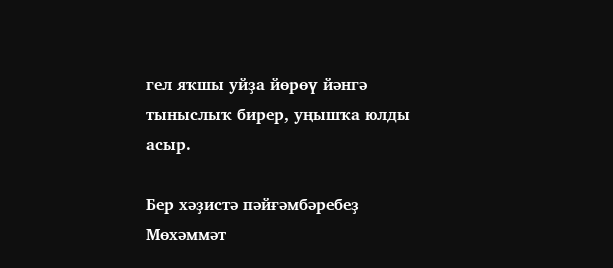гел яҡшы уйҙа йөрөү йәнгә тыныслыҡ бирер, уңышҡа юлды асыр.

Бер хәҙистә пәйғәмбәребеҙ Мөхәммәт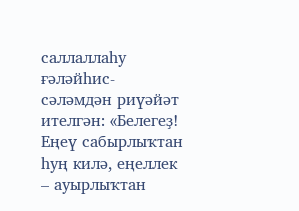саллаллаһу ғәләйһис-сәләмдән риүәйәт ителгән: «Белегеҙ! Еңеү сабырлыҡтан һуң килә, еңеллек – ауырлыҡтан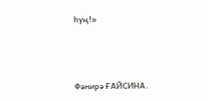һуң!»



Фәнирә ҒАЙСИНА.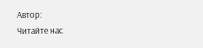Автор:
Читайте нас